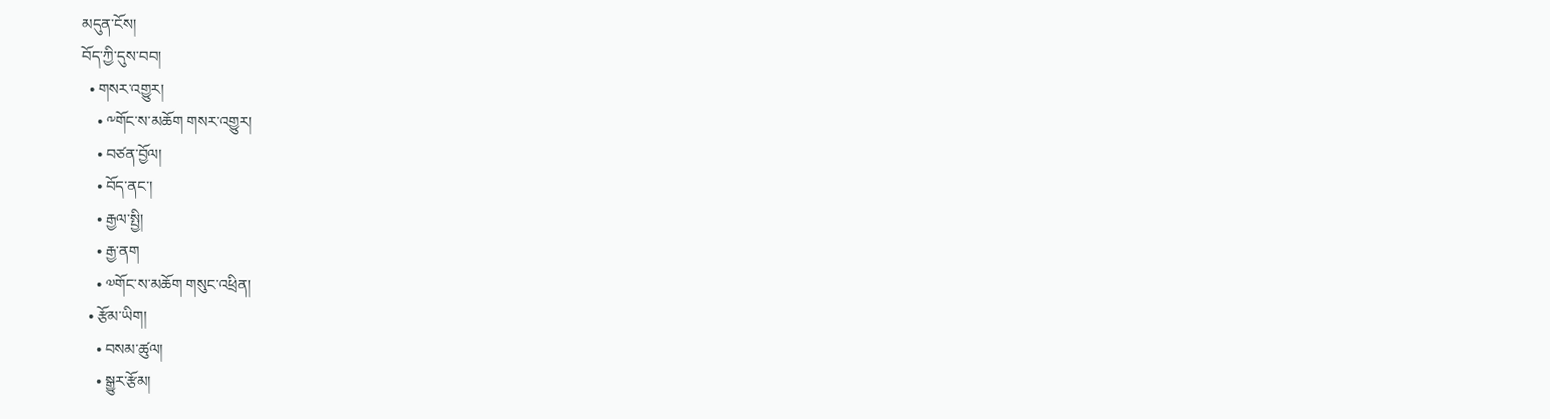མདུན་ངོས།
བོད་ཀྱི་དུས་བབ།
  • གསར་འགྱུར།
    • ༸གོང་ས་མཆོག གསར་འགྱུར།
    • བཙན་བྱོལ།
    • བོད་ནང་།
    • རྒྱལ་སྤྱི།
    • རྒྱ་ནག
    • ༧གོང་ས་མཆོག གསུང་འཕྲིན།
  • རྩོམ་ཡིག།
    • བསམ་ཚུལ།
    • སྒྱུར་རྩོམ།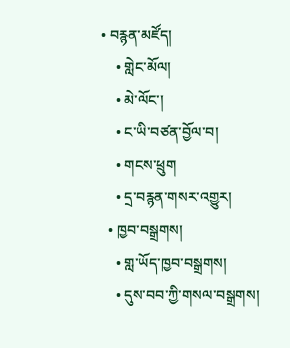• བརྙན་མཛོད།
    • གླེང་མོལ།
    • མེ་ལོང་།
    • ང་ཡི་བཙན་བྱོལ་བ།
    • གངས་ཕྲུག
    • དྲ་བརྙན་གསར་འགྱུར།
  • ཁྱབ་བསྒྲགས།
    • གླ་ཡོད་ཁྱབ་བསྒྲགས།
    • དུས་བབ་ཀྱི་གསལ་བསྒྲགས།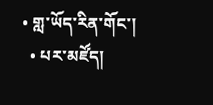• གླ་ཡོད་རིན་གོང་།
  • པར་མཛོད།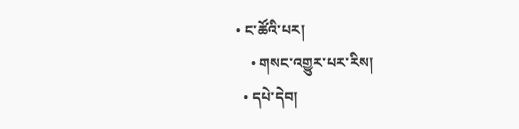• ང་ཚོའི་པར།
    • གསང་འགྱུར་པར་རིས།
  • དཔེ་དེབ།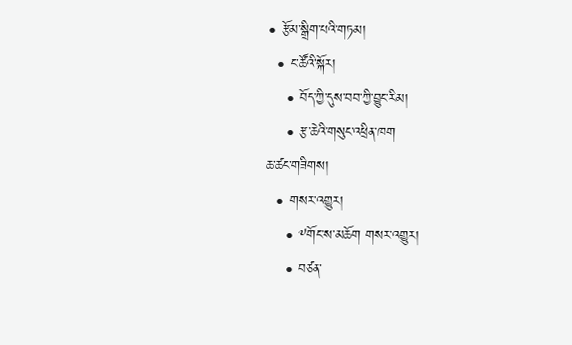• རྩོམ་སྒྲིག་པའི་གཏམ།
  • ང་ཚོའི་སྐོར།
    • བོད་ཀྱི་དུས་བབ་ཀྱི་བྱུང་རིམ།
    • རྩ་ཆེའི་གསུང་འཕྲིན་ཁག
ཆ་ཚང་གཟིགས།
  • གསར་འགྱུར།
    • ༸གོང་ས་མཆོག གསར་འགྱུར།
    • བཙན་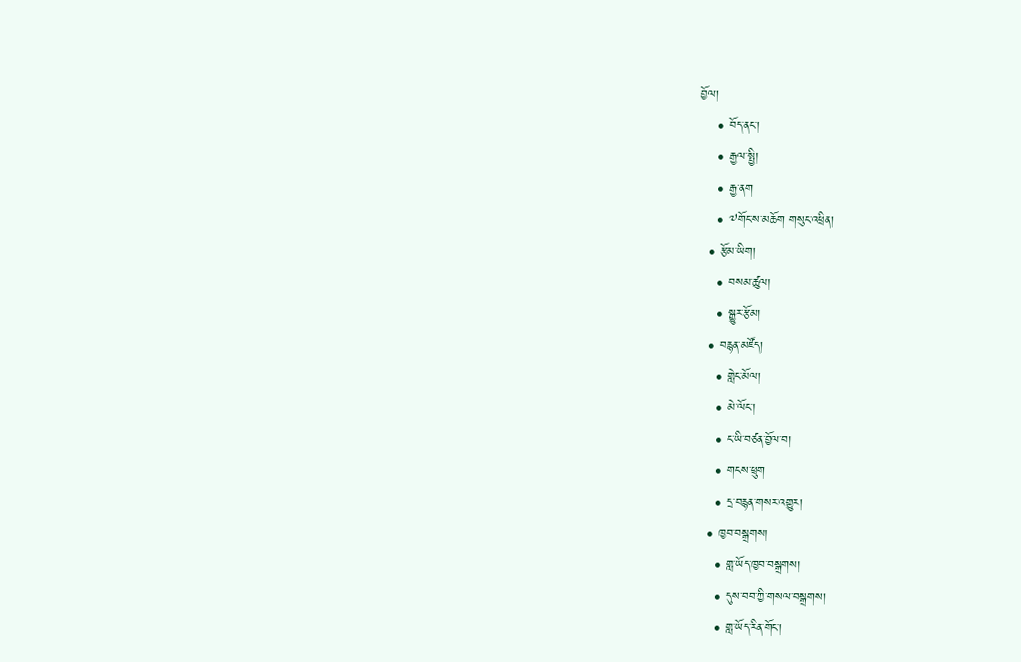བྱོལ།
    • བོད་ནང་།
    • རྒྱལ་སྤྱི།
    • རྒྱ་ནག
    • ༧གོང་ས་མཆོག གསུང་འཕྲིན།
  • རྩོམ་ཡིག།
    • བསམ་ཚུལ།
    • སྒྱུར་རྩོམ།
  • བརྙན་མཛོད།
    • གླེང་མོལ།
    • མེ་ལོང་།
    • ང་ཡི་བཙན་བྱོལ་བ།
    • གངས་ཕྲུག
    • དྲ་བརྙན་གསར་འགྱུར།
  • ཁྱབ་བསྒྲགས།
    • གླ་ཡོད་ཁྱབ་བསྒྲགས།
    • དུས་བབ་ཀྱི་གསལ་བསྒྲགས།
    • གླ་ཡོད་རིན་གོང་།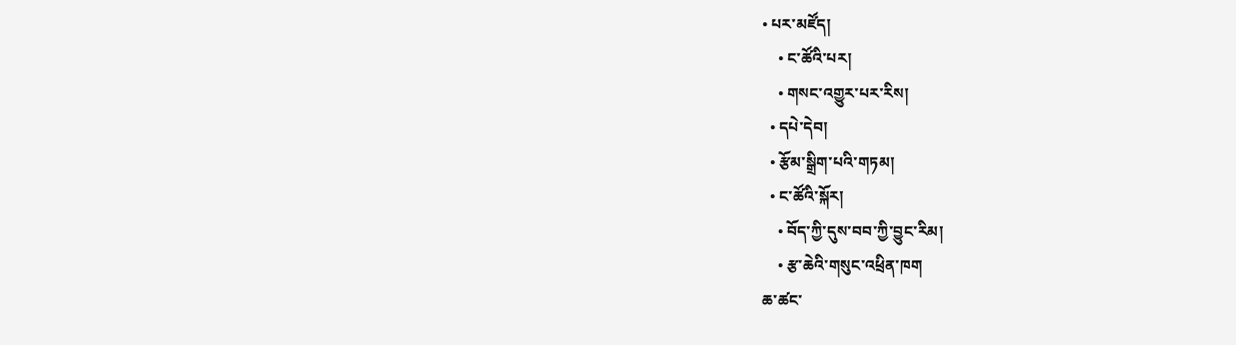• པར་མཛོད།
    • ང་ཚོའི་པར།
    • གསང་འགྱུར་པར་རིས།
  • དཔེ་དེབ།
  • རྩོམ་སྒྲིག་པའི་གཏམ།
  • ང་ཚོའི་སྐོར།
    • བོད་ཀྱི་དུས་བབ་ཀྱི་བྱུང་རིམ།
    • རྩ་ཆེའི་གསུང་འཕྲིན་ཁག
ཆ་ཚང་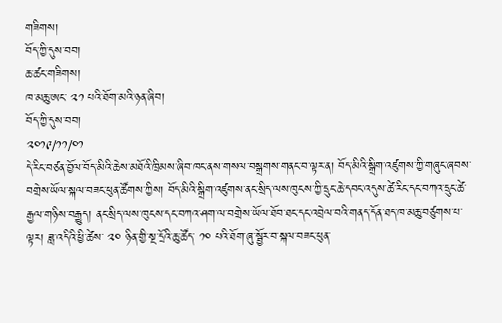གཟིགས།
བོད་ཀྱི་དུས་བབ།
ཆ་ཚང་གཟིགས།
ཁ་མཆུ་ཨང་ ༢༡ པའི་ཐོག་མའི་ཉན་ཞིབ།
བོད་ཀྱི་དུས་བབ།
༢༠༡༩/༡༡/༠༡
དེ་རིང་བཙན་བྱོལ་བོད་མིའི་ཆེས་མཐོའི་ཁྲིམས་ཞིབ་ཁང་ནས་གསལ་བསྒྲགས་གནང་བ་ལྟར་ན། བོད་མིའི་སྒྲིག་འཛུགས་ཀྱི་གཞུང་ཞབས་བགྲེས་ཡོལ་སྐལ་བཟང་ཕུན་ཚོགས་ཀྱིས། བོད་མིའི་སྒྲིག་འཛུགས་ནང་སྲིད་ལས་ཁུངས་ཀྱི་དྲུང་ཆེ་དབང་འདུས་ཚེ་རིང་དང་བཀའ་དྲུང་ཚེ་རྒྱལ་གཉིས་བརྒྱུད། ནང་སྲིད་ལས་ཁུངས་དང་བཀའ་ཤག་ལ་བགྲེས་ཡོལ་ཐོབ་ཐང་དང་འབྲེལ་བའི་གནད་དོན་ཐད་ཁ་མཆུ་བཙུགས་པ་ལྟར། ཟླ་འདིའི་ཕྱི་ཚེས་ ༢༠ ཉིན་གྱི་སྔ་དྲོའི་ཆུ་ཚོད་ ༡༠ པའི་ཐོག་ཞུ་སྦྱོར་བ་སྐལ་བཟང་ཕུན་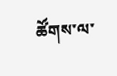ཚོགས་ལ་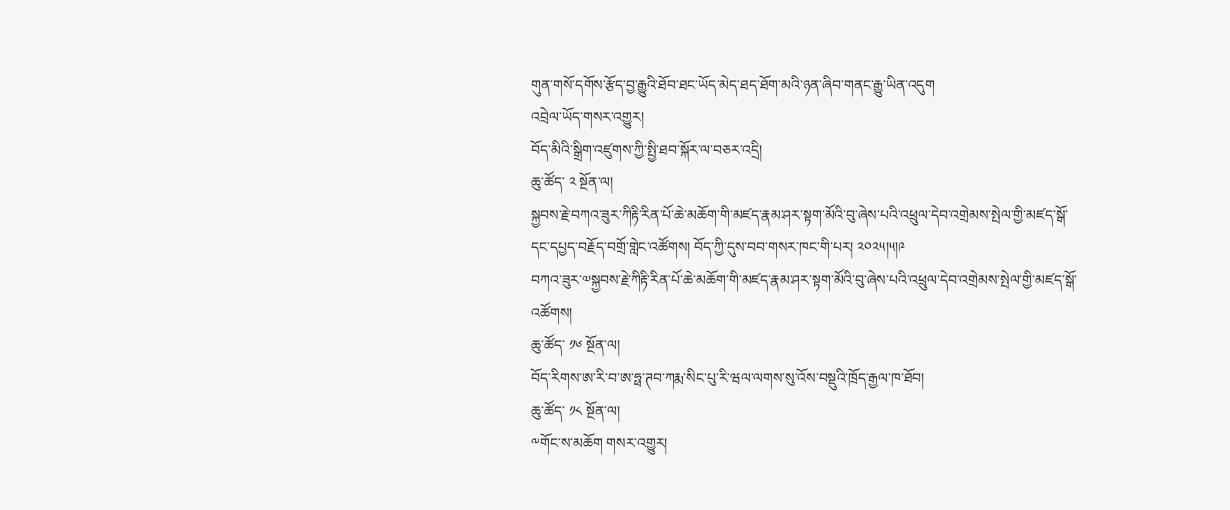གུན་གསོ་དགོས་རྩོད་བྱ་རྒྱུའི་ཐོབ་ཐང་ཡོད་མེད་ཐད་ཐོག་མའི་ཉན་ཞིབ་གནང་རྒྱུ་ཡིན་འདུག
འབྲེལ་ཡོད་གསར་འགྱུར།
བོད་མིའི་སྒྲིག་འཛུགས་ཀྱི་སྤྱི་ཐབ་སྐོར་ལ་བཅར་འདྲི།
ཆུ་ཚོད་ ༢ སྔོན་ལ།
སྐྱབས་རྗེ་བཀའ་ཟུར་ཀིརྟི་རིན་པོ་ཆེ་མཆོག་གི་མཛད་རྣམ་ཤར་སྟག་མོའི་བུ་ཞེས་པའི་འཕྲུལ་དེབ་འགྲེམས་སྤེལ་གྱི་མཛད་སྒོ་དང་དཔྱད་བརྗོད་བགྲོ་གླེང་འཚོགས། བོད་ཀྱི་དུས་བབ་གསར་ཁང་གི་པར། ༢༠༢༥།༥།༩
བཀའ་ཟུར་༧སྐྱབས་རྗེ་ཀིརྟི་རིན་པོ་ཆེ་མཆོག་གི་མཛད་རྣམ་ཤར་སྟག་མོའི་བུ་ཞེས་པའི་འཕྲུལ་དེབ་འགྲེམས་སྤེལ་གྱི་མཛད་སྒོ་འཚོགས།
ཆུ་ཚོད་ ༡༦ སྔོན་ལ།
བོད་རིགས་ཨ་རི་བ་ཨ་ཧྥ་ཊབ་ཀརྨ་སིང་པུ་རི་ཝལ་ལགས་སུ་འོས་བསྡུའི་ཁྲོད་རྒྱལ་ཁ་ཐོབ།
ཆུ་ཚོད་ ༡༨ སྔོན་ལ།
༸གོང་ས་མཆོག གསར་འགྱུར།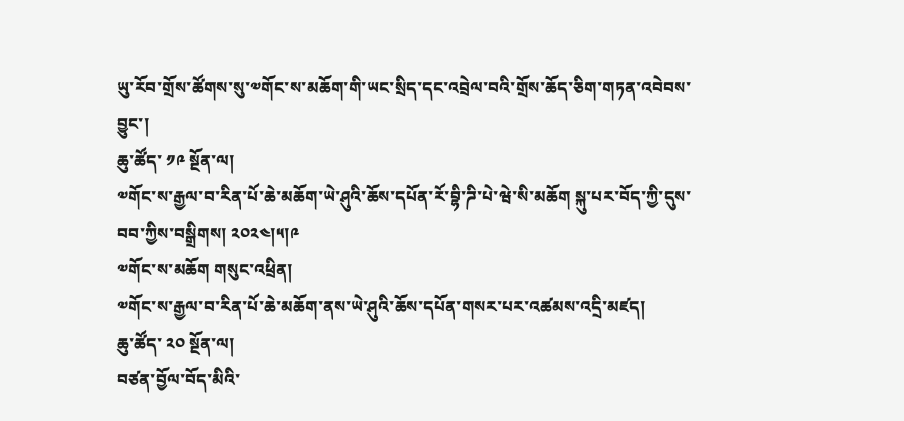ཡུ་རོབ་གྲོས་ཚོགས་སུ་༧གོང་ས་མཆོག་གི་ཡང་སྲིད་དང་འབྲེལ་བའི་གྲོས་ཆོད་ཅིག་གཏན་འབེབས་བྱུང་།
ཆུ་ཚོད་ ༡༩ སྔོན་ལ།
༧གོང་ས་རྒྱལ་བ་རིན་པོ་ཆེ་མཆོག་ཡེ་ཤུའི་ཆོས་དཔོན་རོ་བྷི་ཌི་པེ་ཝེ་སི་མཆོག སྐུ་པར་བོད་ཀྱི་དུས་བབ་ཀྱིས་བསྒྲིགས། ༢༠༢༤།༥།༩
༧གོང་ས་མཆོག གསུང་འཕྲིན།
༧གོང་ས་རྒྱལ་བ་རིན་པོ་ཆེ་མཆོག་ནས་ཡེ་ཤུའི་ཆོས་དཔོན་གསར་པར་འཚམས་འདྲི་མཛད།
ཆུ་ཚོད་ ༢༠ སྔོན་ལ།
བཙན་བྱོལ་བོད་མིའི་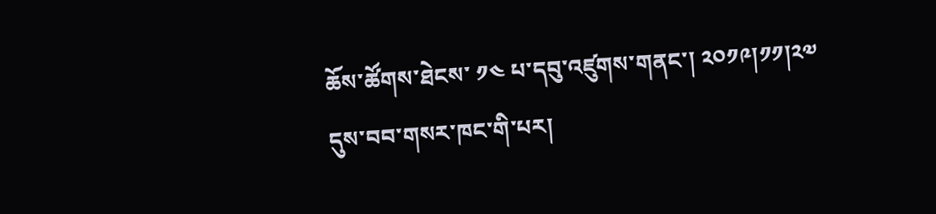ཆོས་ཚོགས་ཐེངས་ ༡༤ པ་དབུ་འཛུགས་གནང་། ༢༠༡༩།༡༡།༢༧ དུས་བབ་གསར་ཁང་གི་པར།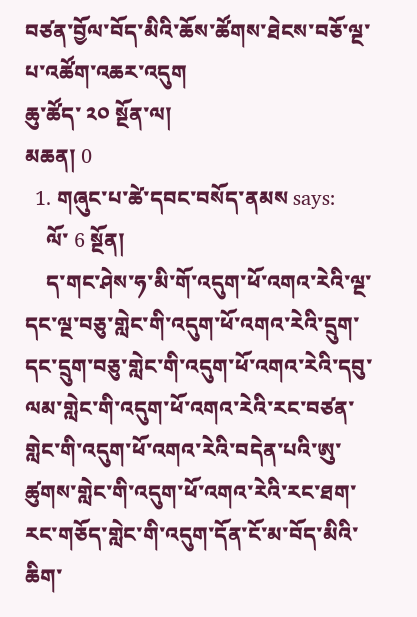བཙན་བྱོལ་བོད་མིའི་ཆོས་ཚོགས་ཐེངས་བཅོ་ལྔ་པ་འཚོག་འཆར་འདུག
ཆུ་ཚོད་ ༢༠ སྔོན་ལ།
མཆན། 0
  1. གཞུང་པ་ཚེ་དབང་བསོད་ནམས says:
    ལོ་ 6 སྔོན།
    ད་གང་ཤེས་ཧ་མི་གོ་འདུག་ཕོ་འགའ་རེའི་ལྔ་དང་ལྔ་བཅུ་གླེང་གི་འདུག་ཕོ་འགའ་རེའི་དྲུག་དང་དྲུག་བཅུ་གླེང་གི་འདུག་ཕོ་འགའ་རེའི་དབུ་ལམ་གླེང་གི་འདུག་ཕོ་འགའ་རེའི་རང་བཙན་གླེང་གི་འདུག་ཕོ་འགའ་རེའི་བདེན་པའི་ཨུ་ཚུགས་གླེང་གི་འདུག་ཕོ་འགའ་རེའི་རང་ཐག་རང་གཅོད་གླེང་གི་འདུག་དོན་ངོ་མ་བོད་མིའི་ཆིག་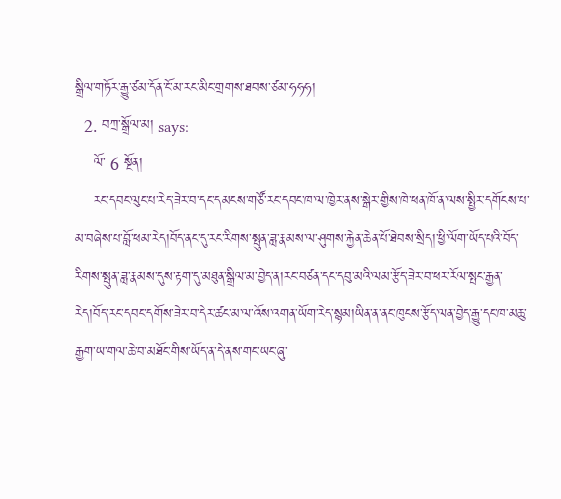སྒྲིལ་གཏོར་རྒྱུ་ཙམ་དོན་ངོ་མ་རང་མིང་གྲགས་ཐབས་ཙམ་ཧཧཧ།
  2. བཀྲ་སྒྲོལ་མ། says:
    ལོ་ 6 སྔོན།
    རང་དབང་ལུང་པ་རེད་ཟེར་བ་དང་དམངས་གཙོ་རང་དབང་ཁ་ལ་ཁྱེར་ནས་སྒེར་གྱིས་ཁེ་ཕན་ཁོ་ན་ལས་སྤྱིར་དགོངས་པ་མ་བཞེས་པ་བློ་ཕམ་རེད།བོད་ནང་དུ་རང་རིགས་སྤུན་ཟླ་རྣམས་ལ་ཤུགས་རྐྱེན་ཆེན་པོ་ཐེབས་སྲིད།་ཕྱི་ལོག་ཡོད་པའི་བོད་རིགས་སྤུན་ཟླ་རྣམས་དུས་རྟག་དུ་མཐུན་སྒྲིལ་མ་བྱེད་ན།རང་བཙན་དང་དབུ་མའི་ལམ་རྩོད་ཟེར་བ་ཕར་རོལ་སྤང་རྒྱན་རེད།བོད་རང་དབང་དགོས་ཟེར་བ་དེར་ཚང་མ་ལ་འོས་འགན་ཡོག་རེད་སྙམ།ཡིན་ན་ནང་ཁུངས་རྩོད་ལན་བྱེད་རྒྱུ་དང་ཁ་མཆུ་རྒྱག་ཡ་གལ་ཆེ་བ་མཐོང་གིས་ཡོད་ན་དེ་ནས་གང་ཡང་ཞུ་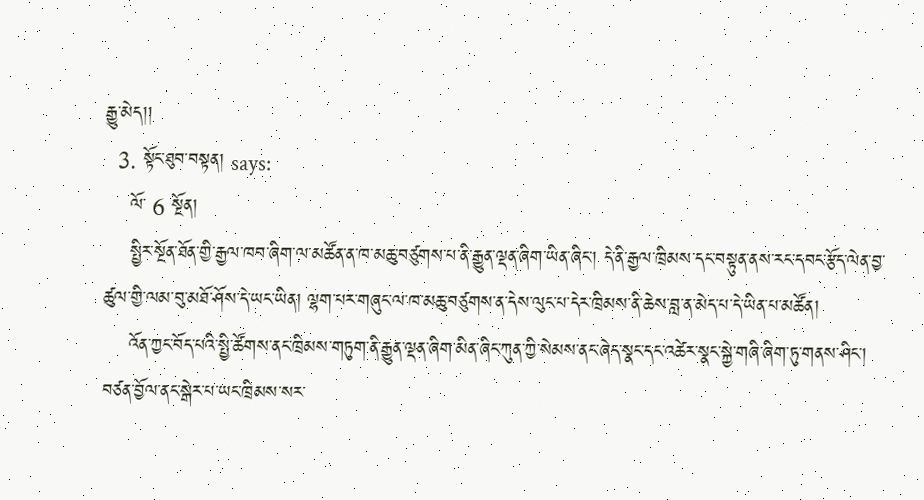རྒྱུ་མེད།།
  3. སྟོང་ཐུབ་བསྟན། says:
    ལོ་ 6 སྔོན།
    སྤྱིར་སྔོན་ཐོན་གྱི་རྒྱལ་ཁབ་ཞིག་ལ་མཚོན་ན་ཁ་མཆུ་བཙུགས་པ་ནི་རྒྱུན་ལྡན་ཞིག་ཡིན་ཞིང་། དེ་ནི་རྒྱལ་ཁྲིམས་དང་བསྟུན་ནས་རང་དབང་རྩོད་ལེན་བྱ་ཚུལ་གྱི་ལམ་བུ་མཐོ་ཤོས་དེ་ཡང་ཡིན། ལྷག་པར་གཞུང་ལ་ཁ་མཆུ་བཙུགས་ན་དེས་ལུང་པ་དེར་ཁྲིམས་ནི་ཆེས་བླ་ན་མེད་པ་དེ་ཡིན་པ་མཚོན།
    འོན་ཀྱང་བོད་པའི་སྤྱི་ཚོགས་ནང་ཁྲིམས་གཏུག་ནི་རྒྱུན་ལྡན་ཞིག་མིན་ཞིང་ཀུན་ཀྱི་སེམས་ནང་ཞེད་སྣང་དང་འཚེར་སྣང་སྐྱེ་གཞི་ཞིག་ཏུ་གནས་ཤིང་། བཙན་བྱོལ་ནང་སྒེར་པ་ཡང་ཁྲིམས་སར་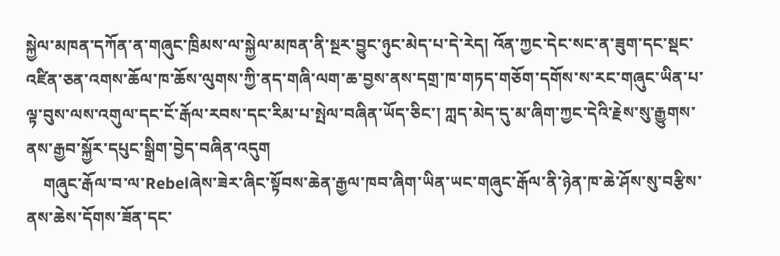སྐྱེལ་མཁན་དཀོན་ན་གཞུང་ཁྲིམས་ལ་སྐྱེལ་མཁན་ནི་སྔར་བྱུང་ཉུང་མེད་པ་དེ་རེད། འོན་ཀྱང་དེང་སང་ན་ཟུག་དང་སྡང་འཛིན་ཅན་འགས་ཆོལ་ཁ་ཆོས་ལུགས་ཀྱི་ནད་གཞི་ལག་ཆ་བྱས་ནས་དགྲ་ཁ་གཏད་གཅོག་དགོས་ས་རང་གཞུང་ཡིན་པ་ལྟ་བུས་ལས་འགུལ་དང་ངོ་རྒོལ་རབས་དང་རིམ་པ་སྤེལ་བཞིན་ཡོད་ཅིང་། ཀླད་མེད་དུ་མ་ཞིག་ཀྱང་དེའི་རྗེས་སུ་རྒྱུགས་ནས་རྒྱབ་སྐྱོར་དཔུང་སྒྲིག་བྱེད་བཞིན་འདུག
    གཞུང་རྒོལ་བ་ལ་Rebelཞེས་ཟེར་ཞིང་སྟོབས་ཆེན་རྒྱལ་ཁབ་ཞིག་ཡིན་ཡང་གཞུང་རྒོལ་ནི་ཉེན་ཁ་ཆེ་ཤོས་སུ་བརྩིས་ནས་ཆེས་དོགས་ཟོན་དང་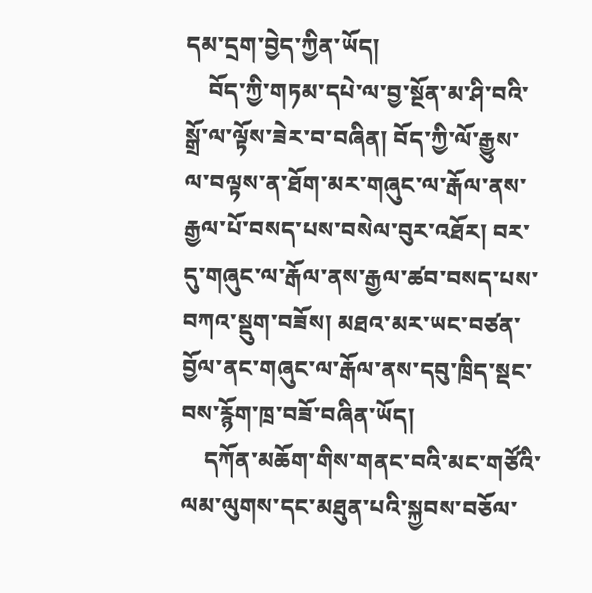དམ་དྲག་བྱེད་ཀྱིན་ཡོད།
    བོད་ཀྱི་གཏམ་དཔེ་ལ་བྱ་སྔོན་མ་ཤི་བའི་སྒྲོ་ལ་ལྟོས་ཟེར་བ་བཞིན། བོད་ཀྱི་ལོ་རྒྱུས་ལ་བལྟས་ན་ཐོག་མར་གཞུང་ལ་རྒོལ་ནས་རྒྱལ་པོ་བསད་པས་བསེལ་བུར་འཐོར། བར་དུ་གཞུང་ལ་རྒོལ་ནས་རྒྱལ་ཚབ་བསད་པས་བཀའ་སྡུག་བཟོས། མཐའ་མར་ཡང་བཙན་བྱོལ་ནང་གཞུང་ལ་རྒོལ་ནས་དབུ་ཁྲིད་སྡང་བས་རྙོག་ཁྲ་བཟོ་བཞིན་ཡོད།
    དཀོན་མཆོག་གིས་གནང་བའི་མང་གཙོའི་ལམ་ལུགས་དང་མཐུན་པའི་སྐྱབས་བཅོལ་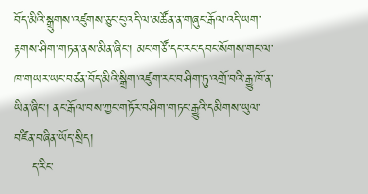བོད་མིའི་སྒྲུགས་འཛུགས་ཅུང་ངུ་འདི་ལ་མཚོན་ན་གཞུང་རྒོལ་འདི་ཡག་རྟགས་ཤིག་གཏན་ནས་མིན་ཞིང་། མང་གཙོ་དང་རང་དབང་སོགས་གང་ལ་ཁ་གཡར་ཡང་བཙན་བོད་མིའི་སྒྲིག་འཛུག་རང་བཤིག་ཏུ་འགྲོ་བའི་རྒྱུ་ཁོ་ན་ཡིན་ཞིང་། ནང་རྒོལ་བས་ཀྱང་གཏོར་བཤིག་གཏང་རྒྱུའི་དམིགས་ཡུལ་བཛིན་བཞིན་ཡོད་སྲིད།
    ད་རིང་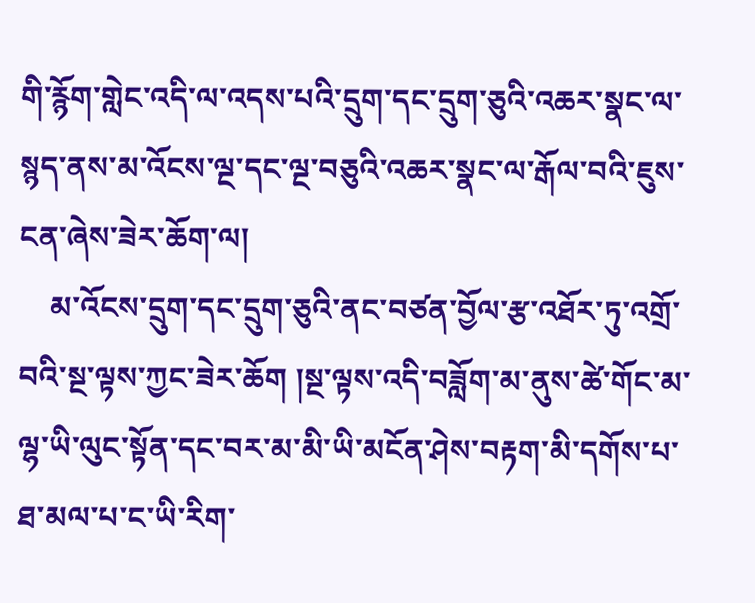གི་རྙོག་གླེང་འདི་ལ་འདས་པའི་དྲུག་དང་དྲུག་ཅུའི་འཆར་སྣང་ལ་སྙད་ནས་མ་འོངས་ལྔ་དང་ལྔ་བཅུའི་འཆར་སྣང་ལ་རྒོལ་བའི་ཇུས་ངན་ཞེས་ཟེར་ཆོག་ལ།
    མ་འོངས་དྲུག་དང་དྲུག་ཅུའི་ནང་བཙན་བྱོལ་རྩ་འཐོར་ཏུ་འགྲོ་བའི་སྔ་ལྟས་ཀྱང་ཟེར་ཆོག །སྔ་ལྟས་འདི་བཟློག་མ་ནུས་ཚེ་གོང་མ་ལྷ་ཡི་ལུང་སྟོན་དང་བར་མ་མི་ཡི་མངོན་ཤེས་བརྟག་མི་དགོས་པ་ཐ་མལ་པ་ང་ཡི་རིག་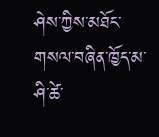ཤེས་ཀྱིས་མཐོང་གསལ་བཞིན་ཁྱོད་མ་ཤི་ཚེ་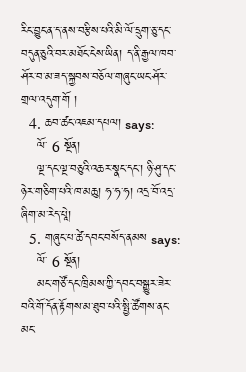རིང་བྱུང་ན་ད་ནས་བརྩིས་པའི་མི་ལོ་དྲུག་ཅུ་དང་བདུན་ཅུའི་བར་མཐོང་ངེས་ཡིན། ད་ནི་རྒྱལ་ཁབ་ཤོར་བ་མ་ཟད་སྐྱབས་བཅོལ་གཞུང་ཡང་ཤོར་གྲལ་འདུག་གོ །
  4. ཆབ་ཚང་འཇམ་དཔལ། says:
    ལོ་ 6 སྔོན།
    ལྔ་དང་ལྔ་བཅུའི་འཆར་སྣང་དང་། ཉི་ཤུ་དང་ཉེར་གཅིག་པའི་ཁ་མཆུ། ཧ་ཧ་ཧ། འདྲ་བོ་འདྲ་ཞིག་མ་རེད་པཱེ།
  5. གཞུང་པ་ཚེ་དབང་བསོད་ནམས says:
    ལོ་ 6 སྔོན།
    མང་གཙོ་དང་ཁྲིམས་ཀྱི་དབང་བསྒྱུར་ཟེར་བའི་གོ་དོན་རྟོགས་མ་ཐུབ་པའི་སྤྱི་ཚོགས་ནང་མང་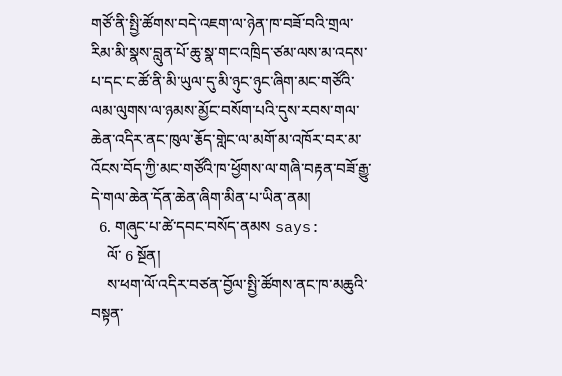གཙོ་ནི་སྤྱི་ཚོགས་བདེ་འཇག་ལ་ཉེན་ཁ་བཟོ་བའི་གྲལ་རིམ་མི་སྣས་བླུན་པོ་ཆུ་སྣ་གང་འཁྲིད་ཙམ་ལས་མ་འདས་པ་དང་ང་ཚོ་ནི་མི་ཡུལ་དུ་མི་ཉུང་ཉུང་ཞིག་མང་གཙོའི་ལམ་ལུགས་ལ་ཉམས་མྱོང་བསོག་པའི་དུས་རབས་གལ་ཆེན་འདིར་ནང་ཁུལ་རྕོད་གླེང་ལ་མགོ་མ་འཁོར་བར་མ་འོངས་བོད་ཀྱི་མང་གཙོའི་ཁ་ཕྱོགས་ལ་གཞི་བརྟན་བཟོ་རྒྱུ་དེ་གལ་ཆེན་དོན་ཆེན་ཞིག་མིན་པ་ཡིན་ནམ།
  6. གཞུང་པ་ཚེ་དབང་བསོད་ནམས says:
    ལོ་ 6 སྔོན།
    ས་ཕག་ལོ་འདིར་བཙན་བྱོལ་སྤྱི་ཚོགས་ནང་ཁ་མཆུའི་བསྟན་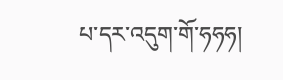པ་དར་འདུག་གོ་ཧཧཧ།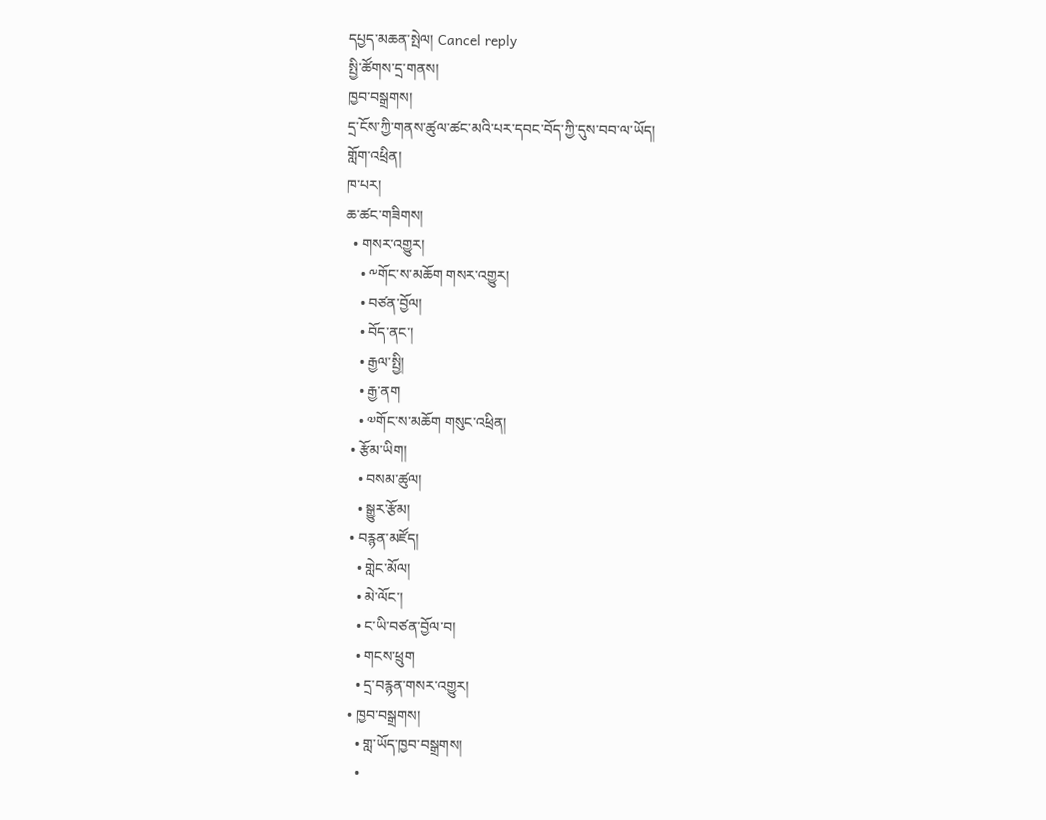དཔྱད་མཆན་སྤེལ། Cancel reply
སྤྱི་ཚོགས་དྲ་གནས།
ཁྱབ་བསྒྲགས།
དྲ་ངོས་ཀྱི་གནས་ཚུལ་ཚང་མའི་པར་དབང་བོད་ཀྱི་དུས་བབ་ལ་ཡོད།
གློག་འཕྲིན།
ཁ་པར།
ཆ་ཚང་གཟིགས།
  • གསར་འགྱུར།
    • ༸གོང་ས་མཆོག གསར་འགྱུར།
    • བཙན་བྱོལ།
    • བོད་ནང་།
    • རྒྱལ་སྤྱི།
    • རྒྱ་ནག
    • ༧གོང་ས་མཆོག གསུང་འཕྲིན།
  • རྩོམ་ཡིག།
    • བསམ་ཚུལ།
    • སྒྱུར་རྩོམ།
  • བརྙན་མཛོད།
    • གླེང་མོལ།
    • མེ་ལོང་།
    • ང་ཡི་བཙན་བྱོལ་བ།
    • གངས་ཕྲུག
    • དྲ་བརྙན་གསར་འགྱུར།
  • ཁྱབ་བསྒྲགས།
    • གླ་ཡོད་ཁྱབ་བསྒྲགས།
    •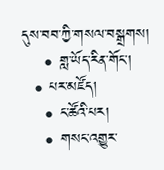དུས་བབ་ཀྱི་གསལ་བསྒྲགས།
    • གླ་ཡོད་རིན་གོང་།
  • པར་མཛོད།
    • ང་ཚོའི་པར།
    • གསང་འགྱུར་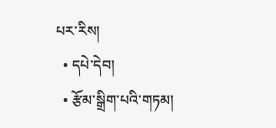པར་རིས།
  • དཔེ་དེབ།
  • རྩོམ་སྒྲིག་པའི་གཏམ།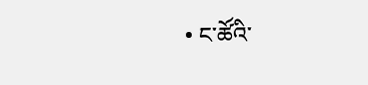• ང་ཚོའི་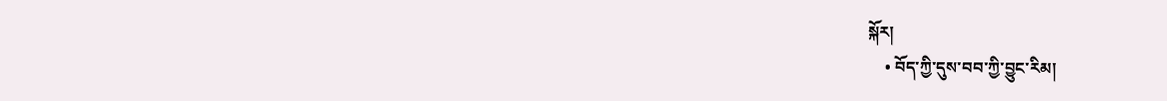སྐོར།
    • བོད་ཀྱི་དུས་བབ་ཀྱི་བྱུང་རིམ།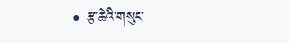• རྩ་ཆེའི་གསུང་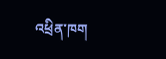འཕྲིན་ཁག